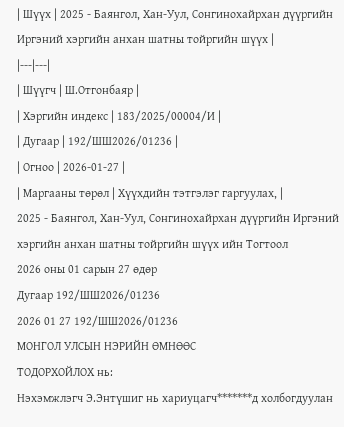| Шүүх | 2025 - Баянгол, Хан-Уул, Сонгинохайрхан дүүргийн Иргэний хэргийн анхан шатны тойргийн шүүх |
|---|---|
| Шүүгч | Ш.Отгонбаяр |
| Хэргийн индекс | 183/2025/00004/И |
| Дугаар | 192/ШШ2026/01236 |
| Огноо | 2026-01-27 |
| Маргааны төрөл | Хүүхдийн тэтгэлэг гаргуулах, |
2025 - Баянгол, Хан-Уул, Сонгинохайрхан дүүргийн Иргэний хэргийн анхан шатны тойргийн шүүх ийн Тогтоол
2026 оны 01 сарын 27 өдөр
Дугаар 192/ШШ2026/01236
2026 01 27 192/ШШ2026/01236
МОНГОЛ УЛСЫН НЭРИЙН ӨМНӨӨС
ТОДОРХОЙЛОХ нь:
Нэхэмжлэгч Э.Энтүшиг нь хариуцагч*******д холбогдуулан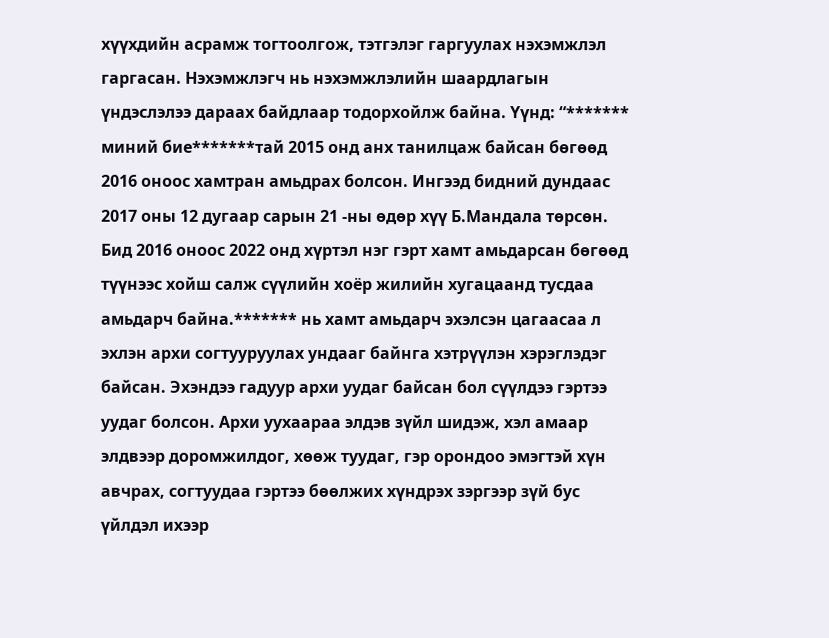хүүхдийн асрамж тогтоолгож, тэтгэлэг гаргуулах нэхэмжлэл гаргасан. Нэхэмжлэгч нь нэхэмжлэлийн шаардлагын үндэслэлээ дараах байдлаар тодорхойлж байна. Үүнд: “******* миний бие*******тай 2015 онд анх танилцаж байсан бөгөөд 2016 оноос хамтран амьдрах болсон. Ингээд бидний дундаас 2017 оны 12 дугаар сарын 21 -ны өдөр хүү Б.Мандала төрсөн. Бид 2016 оноос 2022 онд хүртэл нэг гэрт хамт амьдарсан бөгөөд түүнээс хойш салж сүүлийн хоёр жилийн хугацаанд тусдаа амьдарч байна.******* нь хамт амьдарч эхэлсэн цагаасаа л эхлэн архи согтууруулах ундааг байнга хэтрүүлэн хэрэглэдэг байсан. Эхэндээ гадуур архи уудаг байсан бол сүүлдээ гэртээ уудаг болсон. Архи уухаараа элдэв зүйл шидэж, хэл амаар элдвээр доромжилдог, хөөж туудаг, гэр орондоо эмэгтэй хүн авчрах, согтуудаа гэртээ бөөлжих хүндрэх зэргээр зүй бус үйлдэл ихээр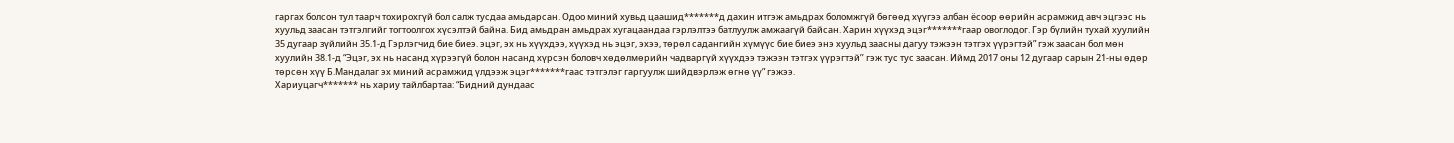гаргах болсон тул таарч тохирохгүй бол салж тусдаа амьдарсан. Одоо миний хувьд цаашид*******д дахин итгэж амьдрах боломжгүй бөгөөд хүүгээ албан ёсоор өөрийн асрамжид авч эцгээс нь хуульд заасан тэтгэлгийг тогтоолгох хүсэлтэй байна. Бид амьдран амьдрах хугацаандаа гэрлэлтээ батлуулж амжаагүй байсан. Харин хүүхэд эцэг*******гаар овоглодог. Гэр бүлийн тухай хуулийн 35 дугаар зүйлийн 35.1-д Гэрлэгчид бие биеэ. эцэг, эх нь хүүхдээ, хүүхэд нь эцэг, эхээ, төрөл садангийн хүмүүс бие биеэ энэ хуульд заасны дагуу тэжээн тэтгэх үүрэгтэй” гэж заасан бол мөн хуулийн 38.1-д “Эцэг, эх нь насанд хүрээгүй болон насанд хүрсэн боловч хөдөлмөрийн чадваргүй хүүхдээ тэжээн тэтгэх үүрэгтэй’’ гэж тус тус заасан. Иймд 2017 оны 12 дугаар сарын 21-ны өдөр төрсөн хүү Б.Мандалаг эх миний асрамжид үлдээж эцэг*******гаас тэтгэлэг гаргуулж шийдвэрлэж өгнө үү” гэжээ.
Хариуцагч******* нь хариу тайлбартаа: “Бидний дундаас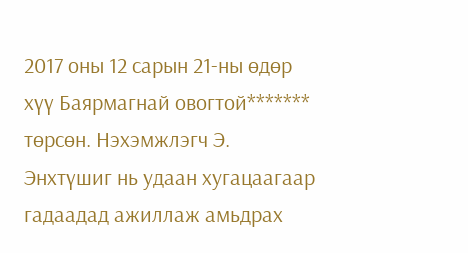2017 оны 12 сарын 21-ны өдөр хүү Баярмагнай овогтой******* төрсөн. Нэхэмжлэгч Э. Энхтүшиг нь удаан хугацаагаар гадаадад ажиллаж амьдрах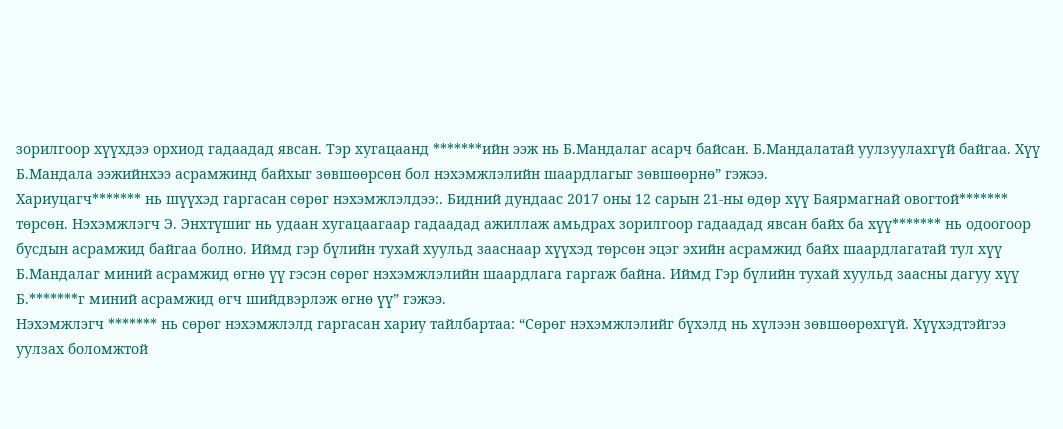зорилгоор хүүхдээ орхиод гадаадад явсан. Тэр хугацаанд *******ийн ээж нь Б.Мандалаг асарч байсан. Б.Мандалатай уулзуулахгүй байгаа. Хүү Б.Мандала ээжийнхээ асрамжинд байхыг зөвшөөрсөн бол нэхэмжлэлийн шаардлагыг зөвшөөрнө” гэжээ.
Хариуцагч******* нь шүүхэд гаргасан сөрөг нэхэмжлэлдээ:. Бидний дундаас 2017 оны 12 сарын 21-ны өдөр хүү Баярмагнай овогтой******* төрсөн. Нэхэмжлэгч Э. Энхтүшиг нь удаан хугацаагаар гадаадад ажиллаж амьдрах зорилгоор гадаадад явсан байх ба хүү******* нь одоогоор бусдын асрамжид байгаа болно. Иймд гэр бүлийн тухай хуульд зааснаар хүүхэд төрсөн эцэг эхийн асрамжид байх шаардлагатай тул хүү Б.Мандалаг миний асрамжид өгнө үү гэсэн сөрөг нэхэмжлэлийн шаардлага гаргаж байна. Иймд Гэр бүлийн тухай хуульд заасны дагуу хүү Б.*******г миний асрамжид өгч шийдвэрлэж өгнө үү” гэжээ.
Нэхэмжлэгч ******* нь сөрөг нэхэмжлэлд гаргасан хариу тайлбартаа: “Сөрөг нэхэмжлэлийг бүхэлд нь хүлээн зөвшөөрөхгүй. Хүүхэдтэйгээ уулзах боломжтой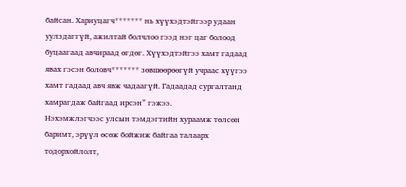байсан. Хариуцагч******* нь хүүхэдтэйгээр удаан уулздаггүй, ажилтай болчлоо гээд нэг цаг болоод буцаагаад авчираад өгдөг. Хүүхэдтэйгээ хамт гадаад явах гэсэн боловч******* зөвшөөрөөгүй учраас хүүгээ хамт гадаад авч явж чадаагүй. Гадаадад сургалтанд хамрагдаж байгаад ирсэн” гэжээ.
Нэхэмжлэгчээс улсын тэмдэгтийн хураамж төлсөн баримт, эрүүл өсөж бойжиж байгаа талаарх тодорхойлолт,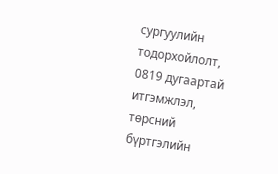сургуулийн тодорхойлолт, 0819 дугаартай итгэмжлэл, төрсний бүртгэлийн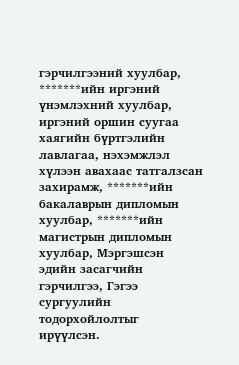гэрчилгээний хуулбар, *******ийн иргэний үнэмлэхний хуулбар, иргэний оршин суугаа хаягийн бүртгэлийн лавлагаа, нэхэмжлэл хүлээн авахаас татгалзсан захирамж, *******ийн бакалаврын дипломын хуулбар, *******ийн магистрын дипломын хуулбар, Мэргэшсэн эдийн засагчийн гэрчилгээ, Гэгээ сургуулийн тодорхойлолтыг ирүүлсэн.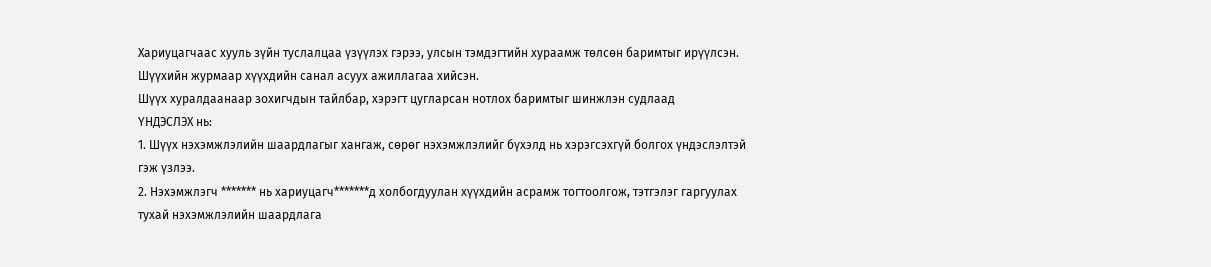Хариуцагчаас хууль зүйн туслалцаа үзүүлэх гэрээ, улсын тэмдэгтийн хураамж төлсөн баримтыг ирүүлсэн.
Шүүхийн журмаар хүүхдийн санал асуух ажиллагаа хийсэн.
Шүүх хуралдаанаар зохигчдын тайлбар, хэрэгт цугларсан нотлох баримтыг шинжлэн судлаад
ҮНДЭСЛЭХ нь:
1. Шүүх нэхэмжлэлийн шаардлагыг хангаж, сөрөг нэхэмжлэлийг бүхэлд нь хэрэгсэхгүй болгох үндэслэлтэй гэж үзлээ.
2. Нэхэмжлэгч ******* нь хариуцагч*******д холбогдуулан хүүхдийн асрамж тогтоолгож, тэтгэлэг гаргуулах тухай нэхэмжлэлийн шаардлага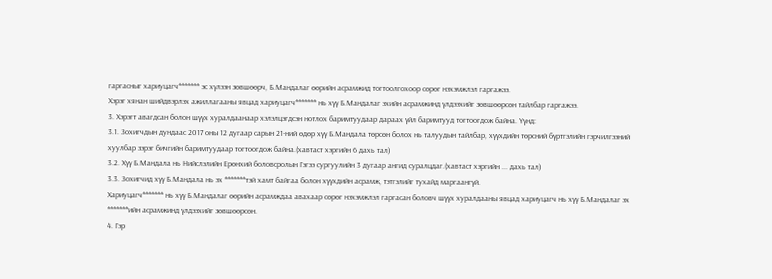гаргасныг хариуцагч******* эс хүлээн зөвшөөрч, Б.Мандалаг өөрийн асрамжид тогтоолгохоор сөрөг нэхэмжлэл гаргажээ.
Хэрэг хянан шийдвэрлэх ажиллагааны явцад хариуцагч******* нь хүү Б.Мандалаг эхийн асрамжинд үлдээхийг зөвшөөрсөн тайлбар гаргажээ.
3. Хэрэгт авагдсан болон шүүх хуралдаанаар хэлэлцэгдсэн нотлох баримтуудаар дараах үйл баримтууд тогтоогдож байна. Үүнд:
3.1. Зохигчдын дундаас 2017 оны 12 дугаар сарын 21-ний өдөр хүү Б.Мандала төрсөн болох нь талуудын тайлбар, хүүхдийн төрсний бүртгэлийн гэрчилгээний хуулбар зэрэг бичгийн баримтуудаар тогтоогдож байна.(хавтаст хэргийн 6 дахь тал)
3.2. Хүү Б.Мандала нь Нийслэлийн Ерөнхий боловсролын Гэгээ сургуулийн 3 дугаар ангид суралцдаг.(хавтаст хэргийн ... дахь тал)
3.3. Зохигчид хүү Б.Мандала нь эх *******тэй хамт байгаа болон хүүхдийн асрамж, тэтгэлийг тухайд маргаангүй.
Хариуцагч******* нь хүү Б.Мандалаг өөрийн асрамждаа авахаар сөрөг нэхэмжлэл гаргасан боловч шүүх хуралдааны явцад хариуцагч нь хүү Б.Мандалаг эх *******ийн асрамжинд үлдээхийг зөвшөөрсөн.
4. Гэр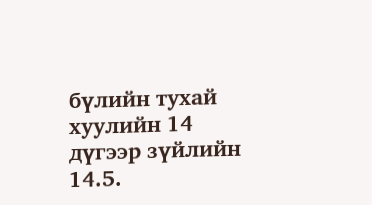бүлийн тухай хуулийн 14 дүгээр зүйлийн 14.5.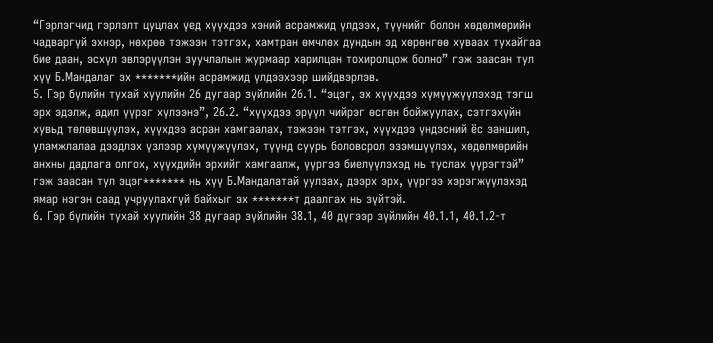“Гэрлэгчид гэрлэлт цуцлах үед хүүхдээ хэний асрамжид үлдээх, түүнийг болон хөдөлмөрийн чадваргүй эхнэр, нөхрөө тэжээн тэтгэх, хамтран өмчлөх дундын эд хөрөнгөө хуваах тухайгаа бие даан, эсхүл эвлэрүүлэн зуучлалын журмаар харилцан тохиролцож болно” гэж заасан тул хүү Б.Мандалаг эх *******ийн асрамжид үлдээхээр шийдвэрлэв.
5. Гэр бүлийн тухай хуулийн 26 дугаар зүйлийн 26.1. “эцэг, эх хүүхдээ хүмүүжүүлэхэд тэгш эрх эдэлж, адил үүрэг хүлээнэ”, 26.2. “хүүхдээ эрүүл чийрэг өсгөн бойжуулах, сэтгэхүйн хувьд төлөвшүүлэх, хүүхдээ асран хамгаалах, тэжээн тэтгэх, хүүхдээ үндэсний ёс заншил, уламжлалаа дээдлэх үзлээр хүмүүжүүлэх, түүнд суурь боловсрол эзэмшүүлэх, хөдөлмөрийн анхны дадлага олгох, хүүхдийн эрхийг хамгаалж, үүргээ биелүүлэхэд нь туслах үүрэгтэй” гэж заасан тул эцэг******* нь хүү Б.Мандалатай уулзах, дээрх эрх, үүргээ хэрэгжүүлэхэд ямар нэгэн саад учруулахгүй байхыг эх *******т даалгах нь зүйтэй.
6. Гэр бүлийн тухай хуулийн 38 дугаар зүйлийн 38.1, 40 дүгээр зүйлийн 40.1.1, 40.1.2-т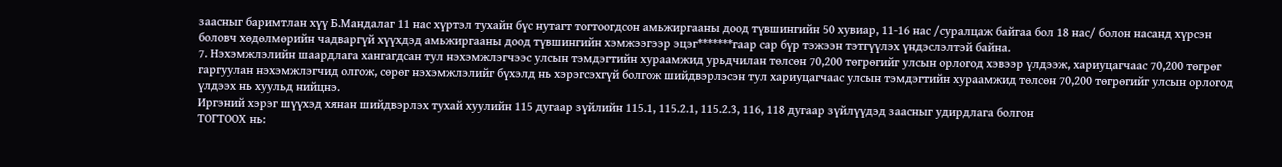заасныг баримтлан хүү Б.Мандалаг 11 нас хүртэл тухайн бүс нутагт тогтоогдсон амьжиргааны доод түвшингийн 50 хувиар, 11-16 нас /суралцаж байгаа бол 18 нас/ болон насанд хүрсэн боловч хөдөлмөрийн чадваргүй хүүхдэд амьжиргааны доод түвшингийн хэмжээгээр эцэг*******гаар сар бүр тэжээн тэтгүүлэх үндэслэлтэй байна.
7. Нэхэмжлэлийн шаардлага хангагдсан тул нэхэмжлэгчээс улсын тэмдэгтийн хураамжид урьдчилан төлсөн 70,200 төгрөгийг улсын орлогод хэвээр үлдээж, хариуцагчаас 70,200 төгрөг гаргуулан нэхэмжлэгчид олгож, сөрөг нэхэмжлэлийг бүхэлд нь хэрэгсэхгүй болгож шийдвэрлэсэн тул хариуцагчаас улсын тэмдэгтийн хураамжид төлсөн 70,200 төгрөгийг улсын орлогод үлдээх нь хуульд нийцнэ.
Иргэний хэрэг шүүхэд хянан шийдвэрлэх тухай хуулийн 115 дугаар зүйлийн 115.1, 115.2.1, 115.2.3, 116, 118 дугаар зүйлүүдэд заасныг удирдлага болгон
ТОГТООХ нь: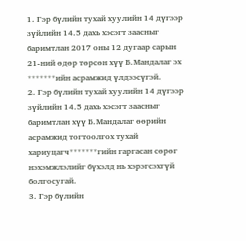1. Гэр бүлийн тухай хуулийн 14 дүгээр зүйлийн 14.5 дахь хэсэгт заасныг баримтлан 2017 оны 12 дугаар сарын 21-ний өдөр төрсөн хүү Б.Мандалаг эх *******ийн асрамжид үлдээсүгэй.
2. Гэр бүлийн тухай хуулийн 14 дүгээр зүйлийн 14.5 дахь хэсэгт заасныг баримтлан хүү Б.Мандалаг өөрийн асрамжид тогтоолгох тухай хариуцагч*******гийн гаргасан сөрөг нэхэмжлэлийг бүхэлд нь хэрэгсэхгүй болгосугай.
3. Гэр бүлийн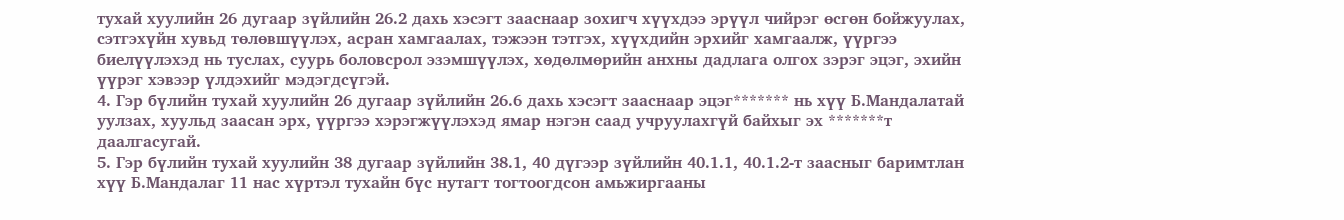тухай хуулийн 26 дугаар зүйлийн 26.2 дахь хэсэгт зааснаар зохигч хүүхдээ эрүүл чийрэг өсгөн бойжуулах, сэтгэхүйн хувьд төлөвшүүлэх, асран хамгаалах, тэжээн тэтгэх, хүүхдийн эрхийг хамгаалж, үүргээ биелүүлэхэд нь туслах, суурь боловсрол эзэмшүүлэх, хөдөлмөрийн анхны дадлага олгох зэрэг эцэг, эхийн үүрэг хэвээр үлдэхийг мэдэгдсүгэй.
4. Гэр бүлийн тухай хуулийн 26 дугаар зүйлийн 26.6 дахь хэсэгт зааснаар эцэг******* нь хүү Б.Мандалатай уулзах, хуульд заасан эрх, үүргээ хэрэгжүүлэхэд ямар нэгэн саад учруулахгүй байхыг эх *******т даалгасугай.
5. Гэр бүлийн тухай хуулийн 38 дугаар зүйлийн 38.1, 40 дүгээр зүйлийн 40.1.1, 40.1.2-т заасныг баримтлан хүү Б.Мандалаг 11 нас хүртэл тухайн бүс нутагт тогтоогдсон амьжиргааны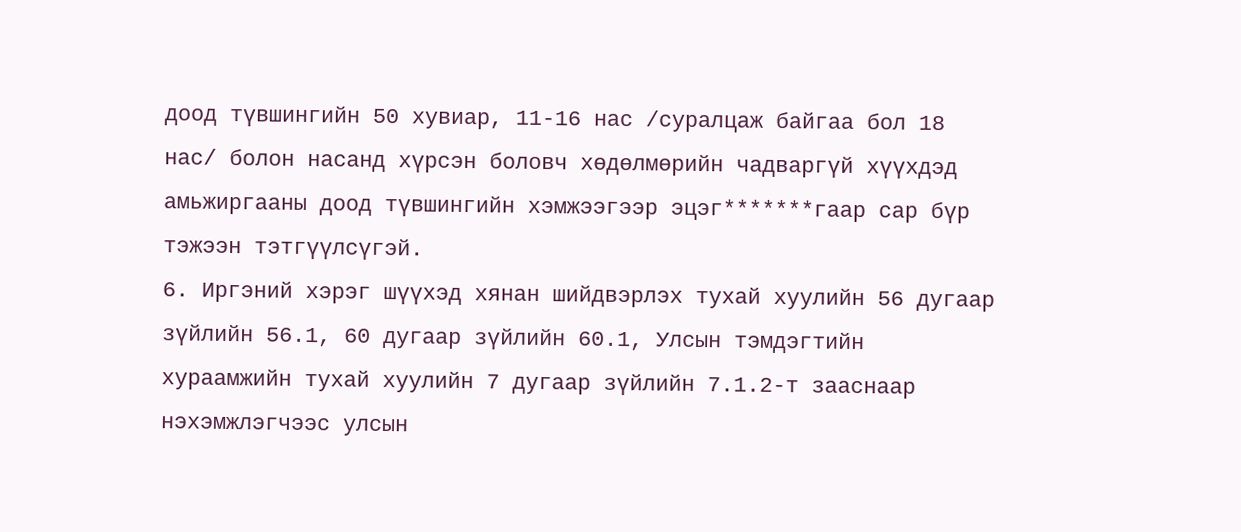доод түвшингийн 50 хувиар, 11-16 нас /суралцаж байгаа бол 18 нас/ болон насанд хүрсэн боловч хөдөлмөрийн чадваргүй хүүхдэд амьжиргааны доод түвшингийн хэмжээгээр эцэг*******гаар сар бүр тэжээн тэтгүүлсүгэй.
6. Иргэний хэрэг шүүхэд хянан шийдвэрлэх тухай хуулийн 56 дугаар зүйлийн 56.1, 60 дугаар зүйлийн 60.1, Улсын тэмдэгтийн хураамжийн тухай хуулийн 7 дугаар зүйлийн 7.1.2-т зааснаар нэхэмжлэгчээс улсын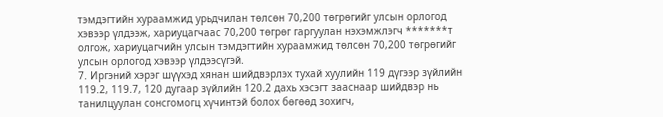тэмдэгтийн хураамжид урьдчилан төлсөн 70,200 төгрөгийг улсын орлогод хэвээр үлдээж, хариуцагчаас 70,200 төгрөг гаргуулан нэхэмжлэгч *******т олгож, хариуцагчийн улсын тэмдэгтийн хураамжид төлсөн 70,200 төгрөгийг улсын орлогод хэвээр үлдээсүгэй.
7. Иргэний хэрэг шүүхэд хянан шийдвэрлэх тухай хуулийн 119 дүгээр зүйлийн 119.2, 119.7, 120 дугаар зүйлийн 120.2 дахь хэсэгт зааснаар шийдвэр нь танилцуулан сонсгомогц хүчинтэй болох бөгөөд зохигч,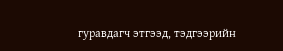гуравдагч этгээд, тэдгээрийн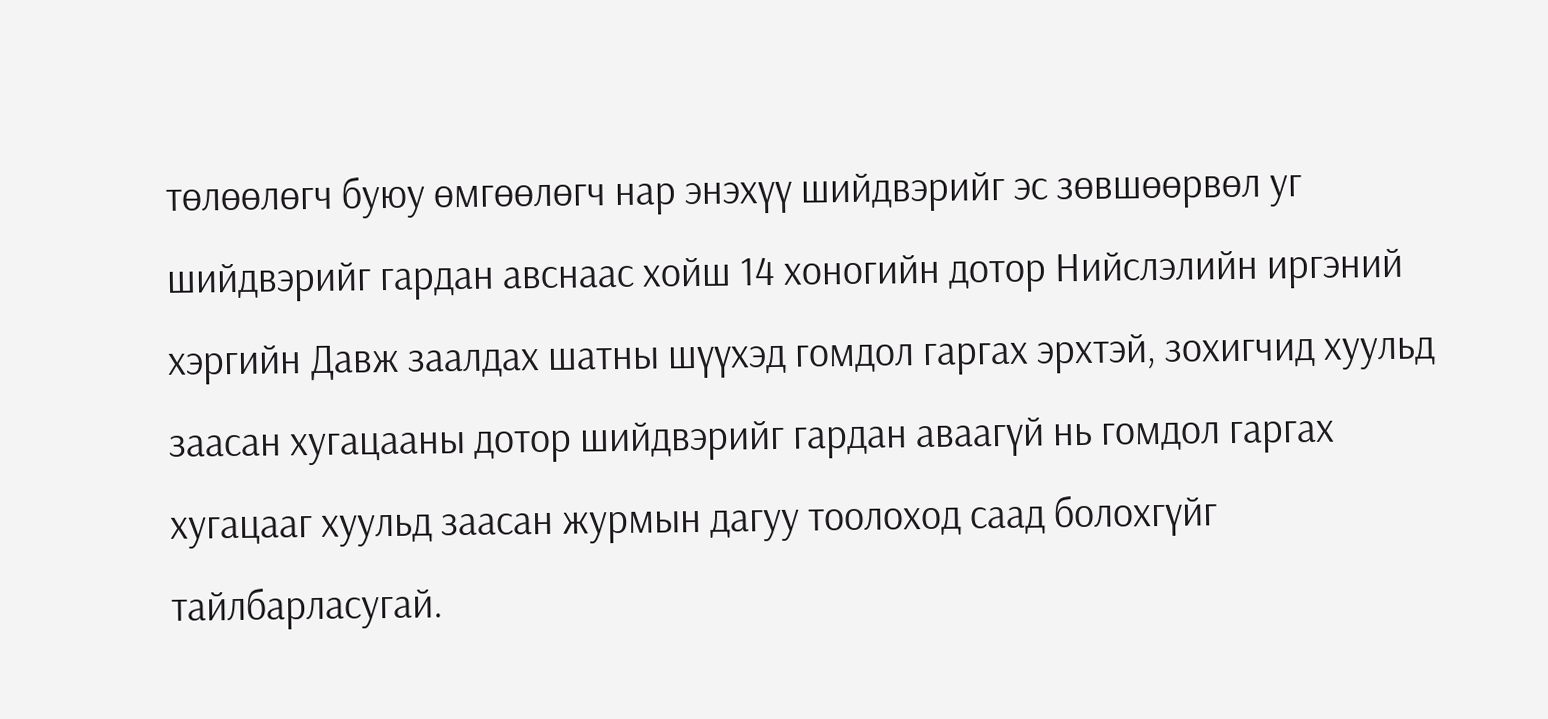төлөөлөгч буюу өмгөөлөгч нар энэхүү шийдвэрийг эс зөвшөөрвөл уг шийдвэрийг гардан авснаас хойш 14 хоногийн дотор Нийслэлийн иргэний хэргийн Давж заалдах шатны шүүхэд гомдол гаргах эрхтэй, зохигчид хуульд заасан хугацааны дотор шийдвэрийг гардан аваагүй нь гомдол гаргах хугацааг хуульд заасан журмын дагуу тоолоход саад болохгүйг тайлбарласугай.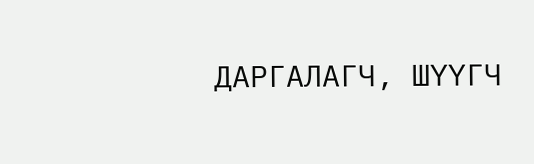ДАРГАЛАГЧ, ШҮҮГЧ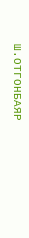Ш.ОТГОНБАЯР